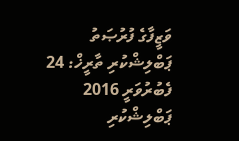ވަޒީފާގެ ފުރުޞަތު
ޕަބްލިޝްކުރި ތާރީޚް: 24 ފެބުރުވަރީ 2016
ޕަބްލިޝްކުރި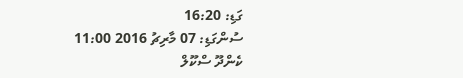ގަޑި: 16:20
ސުންގަޑި: 07 މާރިޗު 2016 11:00
ކެންދޫ ސްކޫލް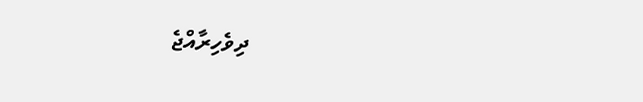ދިވެހިރާއްޖެ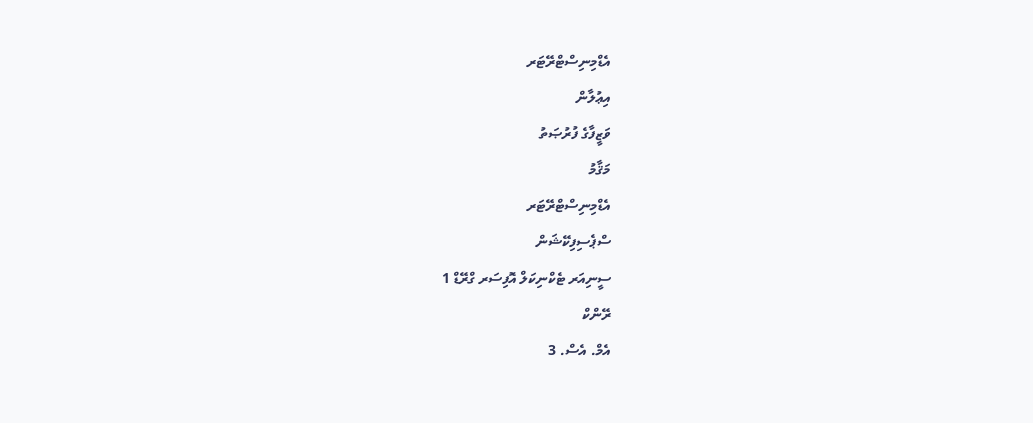އެޑްމިނިސްޓްރޭޓަރ
އިޢުލާން
ވަޒީފާގެ ފުރުޞަތު
މަޤާމު
އެޑްމިނިސްޓްރޭޓަރ
ސްޕެސިފިކޭޝަން
ސީނިއަރ ޓެކްނިކަލް އޮފިސަރ ގްރޭޑް 1
ރޭންކް
އެމް. އެސް. 3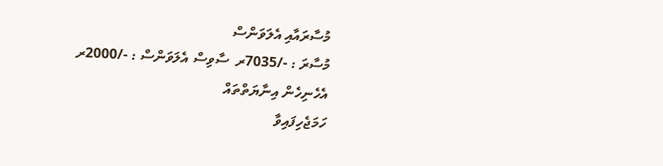މުސާރައާއި އެލަވަންސް
މުސާރަ : -/7035ރ  ސާވިސް އެލަވަންސް : -/2000ރ
އެހެނިހެން އިނާޔަތްތައް
ހަމަޖެހިފައިވާ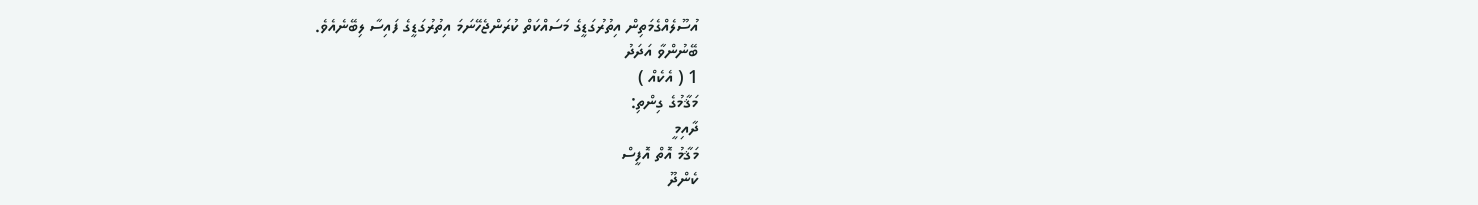އުސޫލެއްގެމަތިން އިތުރުގަޑީގެ މަސައްކަތް ކުރަންޖެހޭނަމަ އިތުރުގަޑީގެ ފައިސާ ލިބޭނެއެވެ.
ބޭނުންވާ އަދަދު
1 ( އެކެއް )
މަޤާމުގެ ގިންތި:
ދާއިމީ
މަޤާމު އޮތް އޮފީސް
ކެންދޫ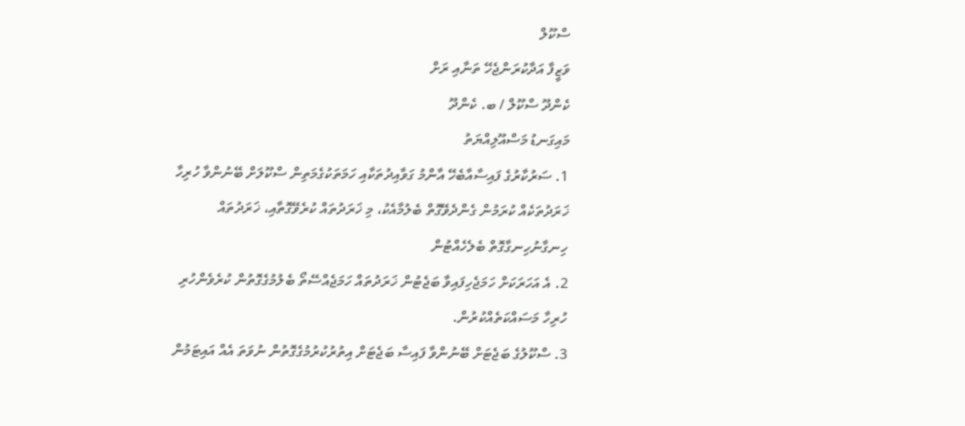ސްކޫލް
ވަޒީފާ އަދާކުރަންޖެހޭ ތަނާއި ރަށް
ކެންދޫ ސްކޫލް / ބ. ކެންދޫ
މައިގަނޑު މަސްއޫލިއްޔަތު
1. ސަރުކާރުގެ ފައިސާއާބެހޭ އާންމު ގަވާއިދުތަކާއި ހަމަތަކުގެމަތިން ސްކޫލަށް ބޭނުންވާ ހުރިހާ ޚަރަދުތަކެއް ކުރަމުން ގެންދެވޭގޮތް ބެލުމާއެކު، މި ޚަރަދުތައް ކުރެވޭގޮތާއި، ޚަރަދުތައް ހިނގާނުހިނގާގޮތް ބެލެހެއްޓުން
2. އެ އަހަރަކަށް ހަމަޖެހިފައިވާ ބަޖެޓުން ޚަރަދުތައް ހަމަޖެއްސޭތޯ ބެލުމުގެގޮތުން ކުރެވެންހުރި ހުރިހާ މަސައްކަތެއްކުރުން.
3. ސްކޫލުގެ ބަޖެޓަށް ބޭނުންވާ ފައިސާ ބަޖެޓަށް އިތުރުކުރުމުގެގޮތުން ނުވަތަ އެއް އައިޓަމުން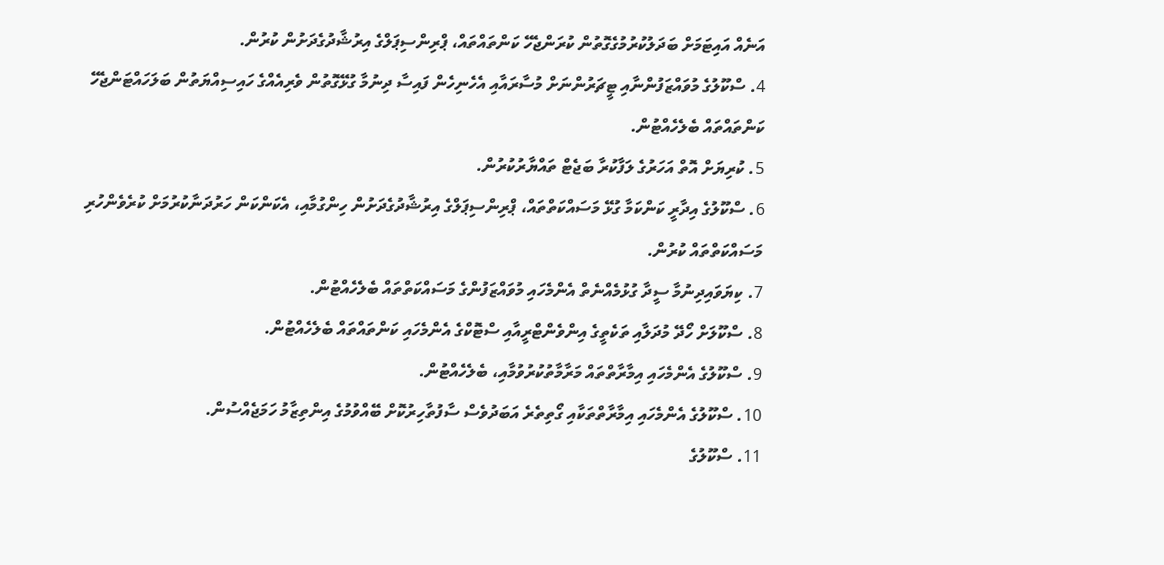އަނެއް އައިޓަމަށް ބަދަލުކުރުމުގެގޮތުން ކުރަންޖެހޭ ކަންތައްތައް، ޕްރިންސިޕަލްގެ އިރުޝާދުގެދަށުން ކުރުން.
4. ސްކޫލުގެ މުވައްޒަފުންނާއި ޓީޗަރުންނަށް މުސާރައާއި އެހެނިހެން ފައިސާ ދިނުމާ ގުޅޭގޮތުން ވެރިއެއްގެ ހައިސިއްޔަތުން ބަލަހައްޓަންޖެހޭ ކަންތައްތައް ބެލެހެއްޓުން.
5. ކުރިޔަށް އޮތް އަހަރުގެ ލަފާކުރާ ބަޖެޓް ތައްޔާރުކުރުން.
6. ސްކޫލުގެ އިދާރީ ކަންކަމާ ގުޅޭ މަސައްކަތްތައް، ޕްރިންސިޕަލްގެ އިރުޝާދުގެދަށުން ހިންގުމާއި، އެކަންކަން ހަރުދަނާކުރުމަށް ކުރެވެންހުރި މަސައްކަތްތައް ކުރުން.
7. ކިޔަވައިދިނުމާ ސީދާ ގުޅުމެއްނެތް އެންމެހައި މުވައްޒަފުންގެ މަސައްކަތްތައް ބެލެހެއްޓުން.
8. ސްކޫލަށް ހޯދޭ މުދަލާއި ތަކެތީގެ އިންވެންޓްރީއާއި ސްޓޮކްގެ އެންމެހައި ކަންތައްތައް ބެލެހެއްޓުން.
9. ސްކޫލުގެ އެންމެހައި އިމާރާތްތައް މަރާމާތުކުރުވުމާއި، ބެލެހެއްޓުން.
10. ސްކޫލުގެ އެންމެހައި އިމާރާތްތަކާއި ގޯތިތެރެ އަބަދުވެސް ސާފުތާހިރުކޮށް ބޭއްވުމުގެ އިންތިޒާމު ހަމަޖެއްސުން.
11. ސްކޫލުގެ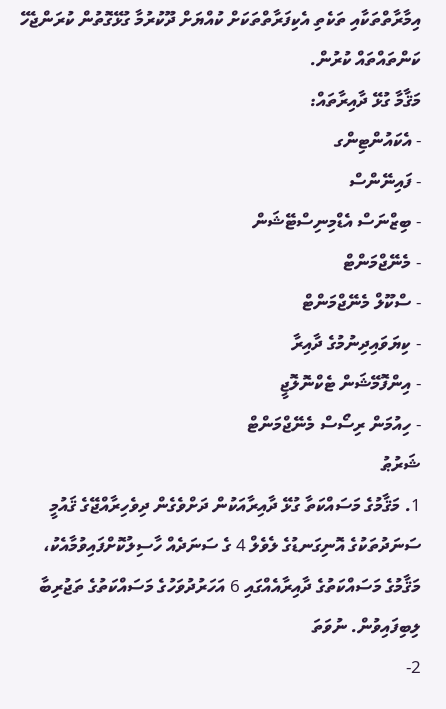އިމާރާތްތަކާއި ތަކެތި އެކިފަރާތްތަކަށް ކުއްޔަށް ދޫކުރުމާ ގުޅޭގޮތުން ކުރަންޖެހޭ ކަންތައްތައް ކުރުން.
މަޤާމާ ގުޅޭ ދާއިރާތައް:
- އެކައުންޓިންގ
- ފައިނޭންސް
- ބިޒްނަސް އެޑްމިނިސްޓޭޝަން
- މެނޭޖްމަންޓް
- ސްކޫލް މެނޭޖްމަންޓް
- ކިޔަވައިދިނުމުގެ ދާއިރާ
- އިންފޮމޭޝަން ޓެކްނޮލޮޖީ
- ހިއުމަން ރިސޯސް މެނޭޖްމަންޓް
ޝަރުޠު
1. މަޤާމުގެ މަސައްކަތާ ގުޅޭ ދާއިރާއަކުން ދަށްވެގެން ދިވެހިރާއްޖޭގެ ޤައުމީ ސަނަދުތަކުގެ އޮނިގަނޑުގެ ލެވެލް 4 ގެ ސަނަދެއް ހާސިލުކޮށްފައިވުމާއެކު، މަޤާމުގެ މަސައްކަތުގެ ދާއިރާއެއްގައި 6 އަހަރުދުވަހުގެ މަސައްކަތުގެ ތަޖުރިބާ ލިބިފައިވުން. ނުވަތަ
2-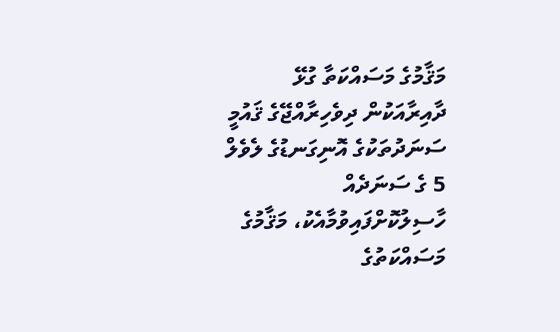މަޤާމުގެ މަސައްކަތާ ގުޅޭ ދާއިރާއަކުން ދިވެހިރާއްޖޭގެ ޤައުމީ ސަނަދުތަކުގެ އޮނިގަނޑުގެ ލެވެލް 5 ގެ ސަނަދެއް ހާސިލުކޮށްފައިވުމާއެކު، މަޤާމުގެ މަސައްކަތުގެ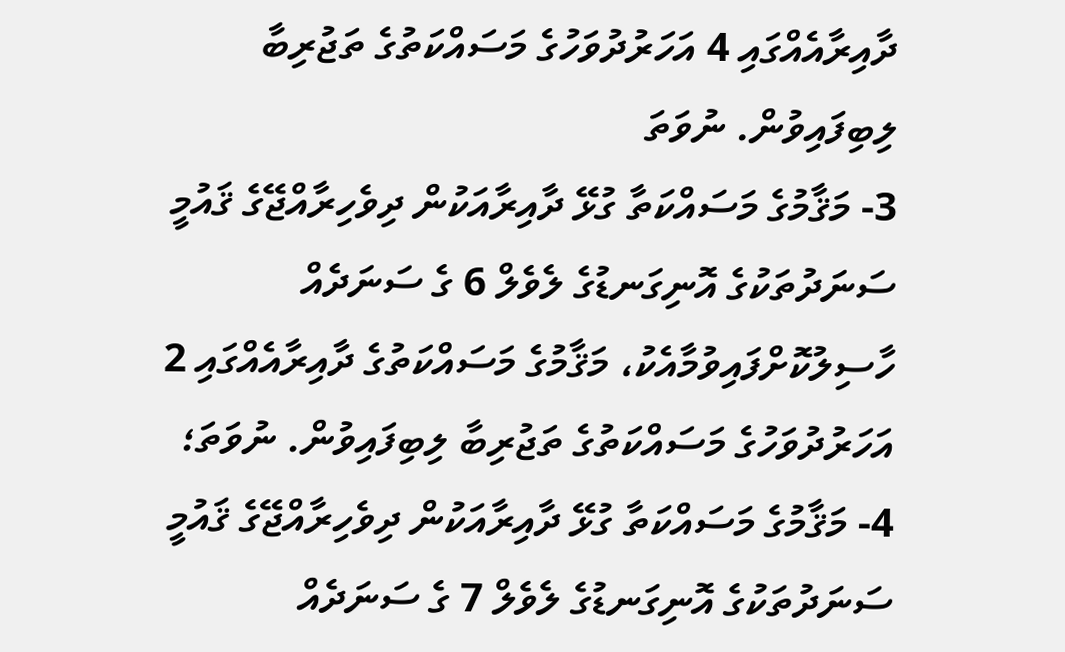ދާއިރާއެއްގައި 4 އަހަރުދުވަހުގެ މަސައްކަތުގެ ތަޖުރިބާ ލިބިފައިވުން. ނުވަތަ
3- މަޤާމުގެ މަސައްކަތާ ގުޅޭ ދާއިރާއަކުން ދިވެހިރާއްޖޭގެ ޤައުމީ ސަނަދުތަކުގެ އޮނިގަނޑުގެ ލެވެލް 6 ގެ ސަނަދެއް ހާސިލުކޮށްފައިވުމާއެކު، މަޤާމުގެ މަސައްކަތުގެ ދާއިރާއެއްގައި 2 އަހަރުދުވަހުގެ މަސައްކަތުގެ ތަޖުރިބާ ލިބިފައިވުން. ނުވަތަ؛
4- މަޤާމުގެ މަސައްކަތާ ގުޅޭ ދާއިރާއަކުން ދިވެހިރާއްޖޭގެ ޤައުމީ ސަނަދުތަކުގެ އޮނިގަނޑުގެ ލެވެލް 7 ގެ ސަނަދެއް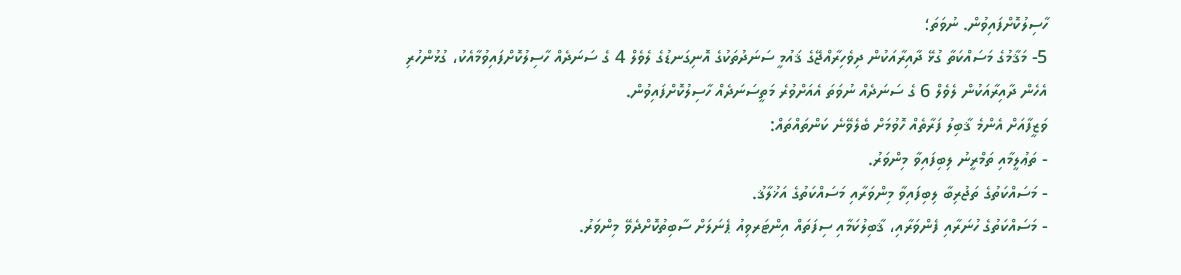ހާސިލުކޮށްފައިވުން. ނުވަތަ؛
5- މަޤާމުގެ މަސައްކަތާ ގުޅޭ ދާއިރާއަކުން ދިވެހިރާއްޖޭގެ ޤައުމީ ސަނަދުތަކުގެ އޮނިގަނޑުގެ ލެވެލް 4 ގެ ސަނަދެއް ހާސިލުކޮށްފައިވުމާއެކު، ގުޅުންހުރި އެހެން ދާއިރާއަކުން ލެވެލް 6 ގެ ސަނަދެއް ނުވަތަ އެއަށްވުރެ މަތީސަނަދެއް ހާސިލުކޮށްފައިވުން.
ވަޒީފާއަށް އެންމެ ޤާބިލު ފަރާތެއް ހޮވުމަށް ބެލެވޭނެ ކަންތައްތައް:
- ތަޢުލީމާއި ތަމްރީނު ލިބިފައިވާ މިންވަރު.
- މަސައްކަތުގެ ތަޖުރިބާ ލިބިފައިވާ މިންވަރާއި މަސައްކަތުގެ އަޚުލާޤު.
- މަސައްކަތުގެ ހުނަރާއި ފެންވަރާއި، ޤާބިލުކަމާއި ސިފަތައް އިންޓަރވިއު ޕެނަލަށް ސާބިތުކޮށްދެވޭ މިންވަރު.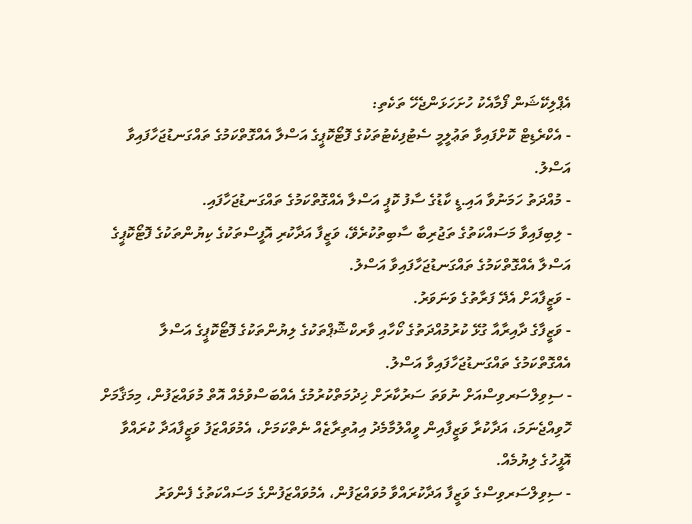އެޕްލިކޭޝަން ފޯމާއެކު ހުށަހަޅަންޖެހޭ ތަކެތި:
- އެކްރެޑިޓް ކޮށްފައިވާ ތަޢުލީމީ ސެޓުފިކެޓުތަކުގެ ފޮޓޯކޮޕީގެ އަސްލާ އެއްގޮތްކަމުގެ ތައްގަނޑުޖަހާފައިވާ އަސްލު.
- މުއްދަތު ހަމަނުވާ އައި.ޑީ ކާޑުގެ ސާފު ކޮޕީ އަސްލާ އެއްގޮތްކަމުގެ ތައްގަނޑުޖަހާފައި.
- ލިބިފައިވާ މަސައްކަތުގެ ތަޖުރިބާ ސާބިތުކުރެވޭ، ވަޒީފާ އަދާކުރި އޮފީސްތަކުގެ ކިޔުންތަކުގެ ފޮޓޯކޮޕީގެ އަސްލާ އެއްގޮތްކަމުގެ ތައްގަނޑުޖަހާފައިވާ އަސްލު.
- ވަޒީފާއަށް އެދޭ ފަރާތުގެ ވަނަވަރު.
- ވަޒީފާގެ ދާއިރާއާ ގުޅޭ ކުރުމުއްދަތުގެ ކޯހާއި ވާރކްޝޮޕްތަކުގެ ލިޔުންތަކުގެ ފޮޓޯކޮޕީގެ އަސްލާ އެއްގޮތްކަމުގެ ތައްގަނޑުޖަހާފައިވާ އަސްލު.
- ސިވިލްސަރވިސްއަށް ނުވަތަ ސަރުކާރަށް ޚިދުމަތްކުރުމުގެ އެއްބަސްވުމެއް އޮތް މުވައްޒަފުން، މިމަޤާމަށް ހޮވިއްޖެނަމަ، އަދާކުރާ ވަޒީފާއިން ވީއްލުމާމެދު އިއުތިރާޒެއް ނެތްކަމަށް، އެމުވައްޒަފު ވަޒީފާއަދާ ކުރައްވާ އޮފީހުގެ ލިޔުމެއް.
- ސިވިލްސަރވިސްގެ ވަޒީފާ އަދާކުރައްވާ މުވައްޒަފުން، އެމުވައްޒަފުންގެ މަސައްކަތުގެ ފެންވަރު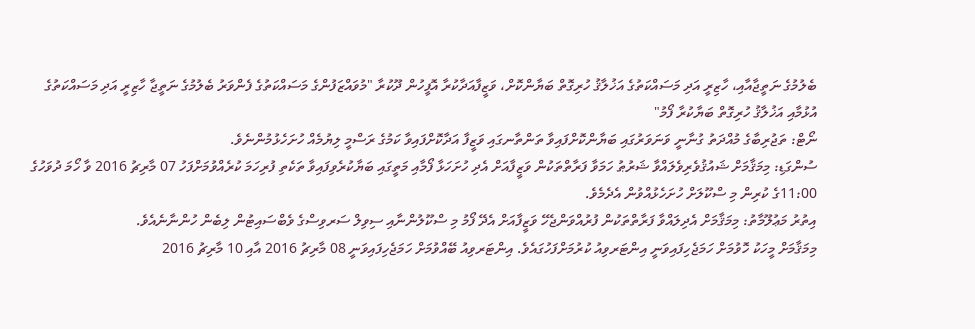ބެލުމުގެ ނަތީޖާއާއި، ހާޒިރީ އަދި މަސައްކަތުގެ އަޚުލާޤު ހުރިގޮތް ބަޔާންކޮށް، ވަޒީފާއަދާކުރާ އޮފީހުން ދޫކުރާ "މުވައްޒަފުންގެ މަސައްކަތުގެ ފެންވަރު ބެލުމުގެ ނަތީޖާ ހާޒިރީ އަދި މަސައްކަތުގެ އުޅުމާއި އަޚުލާޤު ހުރިގޮތް ބަޔާކުރާ ފޯމު"
ނޯޓް: ތަޖުރިބާގެ މުއްދަތު ގުނާނީ ވަނަވަރުގައި ބަޔާންކޮށްފައިވާ ތަންތާނގައި ވަޒީފާ އަދާކޮށްފައިވާ ކަމުގެ ރަސްމީ ލިޔުމެއް ހުށަހެޅުމުންނެވެ.
ސުންގަޑި: މިމަޤާމަށް ޝައުޤުވެރިވެލައްވާ ޝަރުޠު ހަމަވާ ފަރާތްތަކުން ވަޒީފާއަށް އެދި ހުށަހަޅާ ފޯމާއި މަތީގައި ބަޔާކުރެވިފައިވާ ތަކެތި ފުރިހަމަ ކުރެއްވުމަށްފަހު 07 މާރިޗު 2016 ވާ ހޯމަ ދުވަހުގެ 11:00ގެ ކުރިން މި ސްކޫލަށް ހުށަހެޅުއްވުން އެދެމެވެ.
އިތުރު މަޢުލޫމާތު: މިމަޤާމަށް އެދިލައްވާ ފަރާތްތަކުން ފުރުއްވަންޖެހޭ ވަޒީފާއަށް އެދޭ ފޯމު މި ސްކޫލުންނާއި ސިވިލް ސަރވިސްގެ ވެބްސައިޓުން ލިބެން ހުންނާނެއެވެ.
މިމަޤާމަށް މީހަކު ހޮވުމަށް ހަމަޖެހިފައިވަނީ އިންޓަރވިއު ކުރުމަށްފަހުގައެވެ. އިންޓަރވިއު ބޭއްވުމަށް ހަމަޖެހިފައިވަނީ 08 މާރިޗު 2016 އާއި 10 މާރިޗު 2016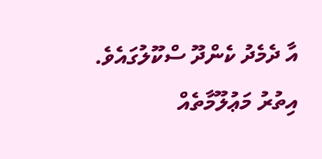އާ ދެމެދު ކެންދޫ ސްކޫލުގައެވެ. އިތުރު މަޢުލޫމާތެއް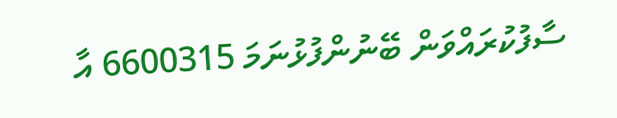ސާފުކުރައްވަން ބޭނުންފުޅުނަމަ 6600315 އާ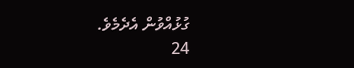ގުޅުއްވުން އެދެމެވެ.
24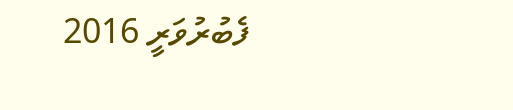ފެބުރުވަރީ 2016